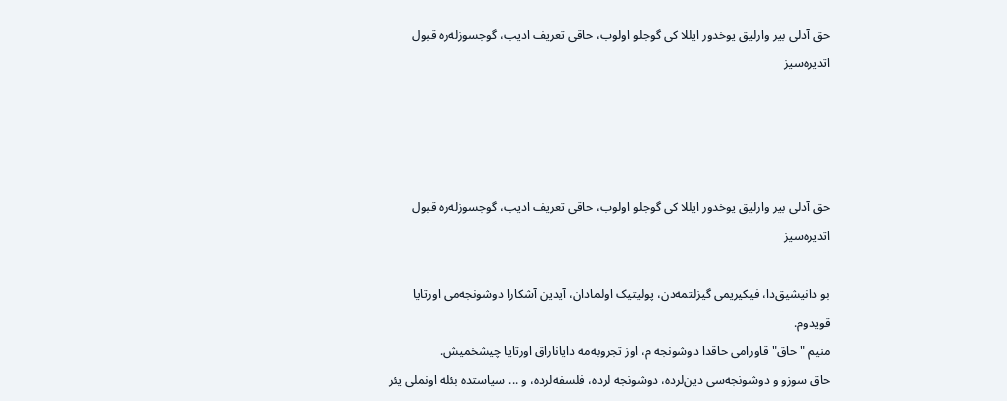حق آدلی بیر وارلیق یوخدور ایللا کی گوجلو اولوب، حاقی تعریف ادیب، گوجسوزله‌ره قبول اتدیره‌سیز




حق آدلی بیر وارلیق یوخدور ایللا کی گوجلو اولوب، حاقی تعریف ادیب، گوجسوزله‌ره قبول اتدیره‌سیز

بو دانیشیق‌دا، فیکیریمی گیزلتمه‌دن، پولیتیک اولمادان، آیدین آشکارا دوشونجه‌می اورتایا قویدوم.
منیم "حاق" قاورامی حاقدا دوشونجه م، اوز تجروبه‌مه دایاناراق اورتایا چیشخمیش.
حاق سوزو و دوشونجه‌سی دین‌لرده، دوشونجه لرده، فلسفه‌لرده، و ... سیاستده بئله اونملی یئر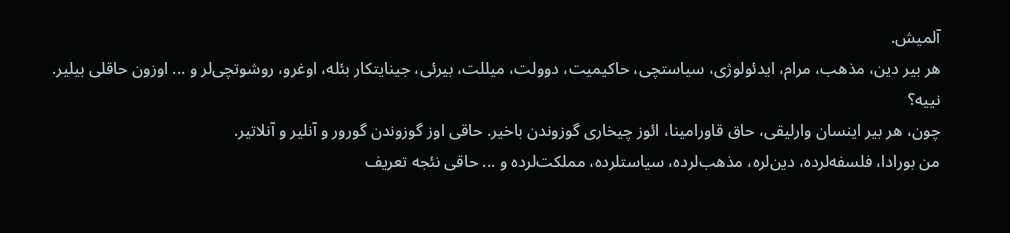آلمیش.
هر بیر دین، مذهب، مرام، ایدئولوژی، سیاستچی، حاکیمیت، دوولت، میللت، بیرئی، جینایتکار بئله، اوغرو، روشوتچی‌لر و ... اوزون حاقلی بیلیر.
نییه؟
چون، هر بیر اینسان وارلیقی، حاق قاورامینا، ائوز چیخاری گوزوندن باخیر. حاقی اوز گوزوندن گورور و آنلیر و آنلاتیر.
من بورادا، فلسفه‌لرده، دین‌لره، مذهب‌لرده، سیاستلرده، مملکت‌لرده و ... حاقی نئجه تعریف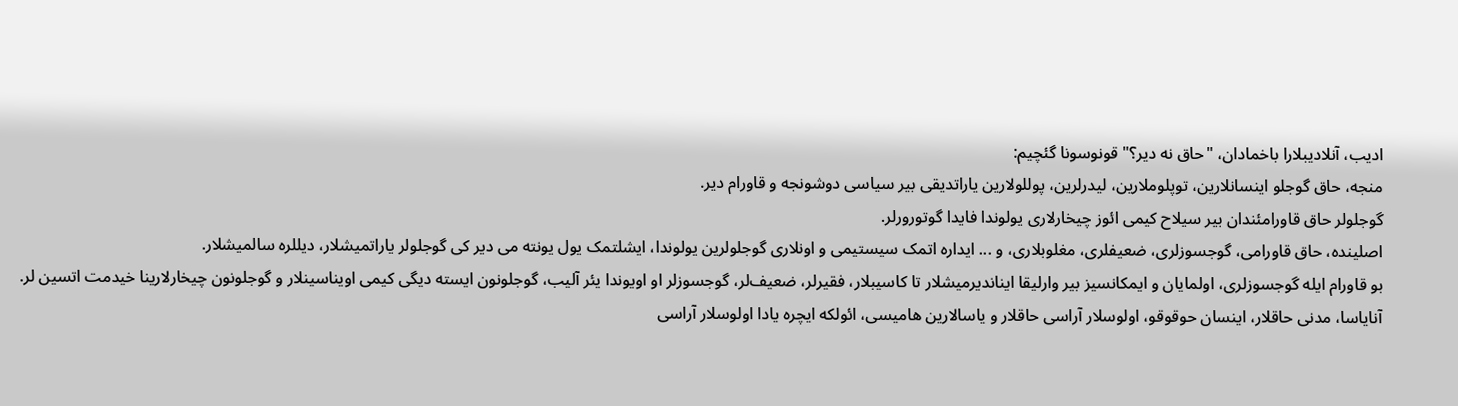ادیب، آنلادیبلارا باخمادان، "حاق نه دیر؟" قونوسونا گئچیم:
منجه، حاق گوجلو اینسانلارین، توپلوملارین، لیدرلرین، پوللولارین یاراتدیقی بیر سیاسی دوشونجه و قاورام دیر.
گوجلولر حاق قاورامئندان بیر سیلاح کیمی ائوز چیخارلاری یولوندا فایدا گوتورورلر.
اصلینده، حاق قاورامی، گوجسوزلری، ضعیفلری، مغلوبلاری، و ... ایداره اتمک سیستیمی و اونلاری گوجلولرین یولوندا، ایشلتمک یول یونته می دیر کی گوجلولر یاراتمیشلار، دیللره سالمیشلار.
بو قاورام ایله گوجسوزلری، اولمایان و ایمکانسیز بیر وارلیقا ایناندیرمیشلار تا کاسیبلار، فقیرلر، ضعیف‌لر، گوجسوزلر او اویوندا یئر آلیب، گوجلونون ایسته دیگی کیمی اویناسینلار و گوجلونون چیخارلارینا خیدمت اتسین لر.
آنایاسا، مدنی حاقلار، اینسان حوقوقو، اولوسلار آراسی حاقلار و یاسالارین هامیسی، ائولکه ایچره یادا اولوسلار آراسی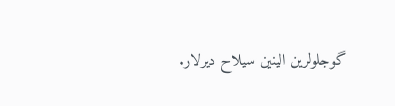گوجلولرین الینین سیلاح دیرلار.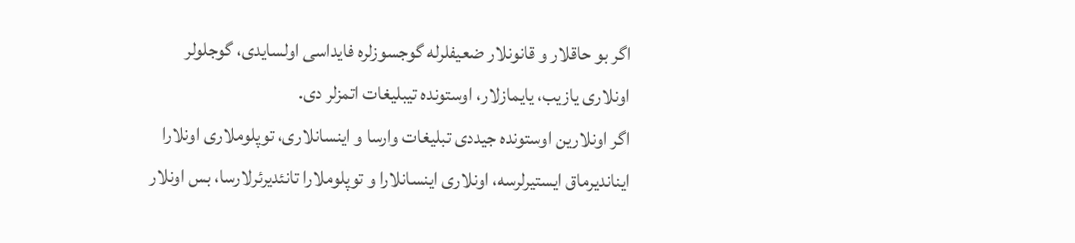اگر بو حاقلار و قانونلار ضعیفلرله گوجسوزلره فایدا‌سی اولسایدی، گوجلولر اونلاری یازیب، یایمازلار، اوستونده تیبلیغات اتمزلر دی.
اگر اونلارین اوستونده جیددی تبلیغات وارسا و اینسانلاری، توپلوملاری اونلارا ایناندیرماق ایستیرلرسه، اونلاری اینسانلارا و توپلوملارا تانئدیرئرلارسا، بس اونلار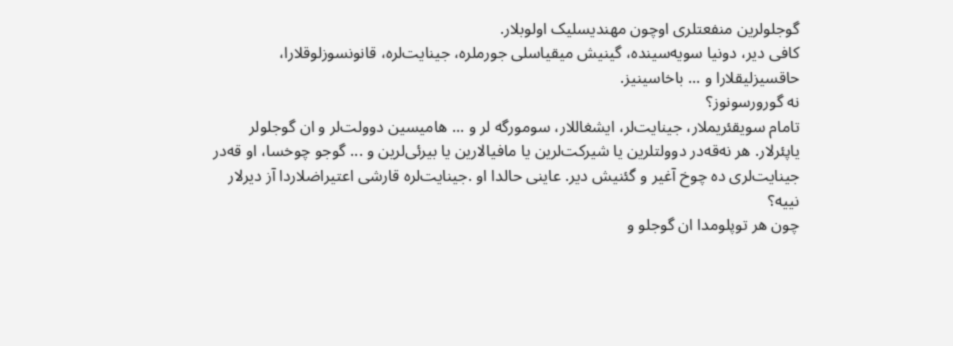گوجلولرین منفعتلری اوچون مهندیسلیک اولوبلار.
کافی دیر، دونیا سویه‌سینده، گینیش میقیاسلی جورملره، جینایت‌لره، قانونسوزلوقلارا، حاقسیزلیقلارا و ... باخاسینیز.
نه گورورسونوز؟
تامام سویقئریملار، جینایت‌لر، ایشغاللار، سومورگه لر و ... هامیسین دوولت‌لر و ان گوجلولر یاپئرلار. هر نه‌قه‌در دوولتلرین یا شیرکت‌لرین یا مافیالارین یا بیرئی‌لرین و ... گوجو چوخسا، او قه‌در جینایت‌لری ده چوخ آغیر و گئنیش دیر. عاینی حالدا او .جینایت‌لره قارشی اعتیراضلاردا آز دیرلار‌
نییه؟
چون هر توپلومدا ان گوجلو و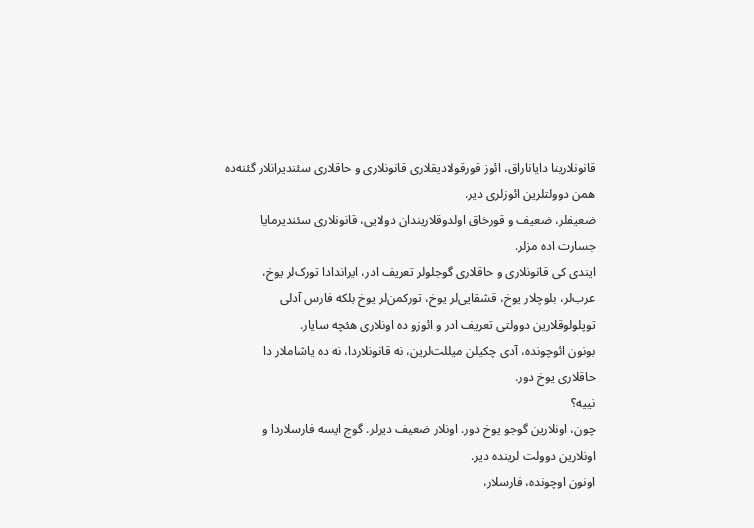قانونلارینا دایاناراق، ائوز قورقولادیقلاری قانونلاری و حاقلاری سئندیرانلار گئنه‌ده همن دوولتلرین ائوزلری دیر.
ضعیفلر، ضعیف و قورخاق اولدوقلاریندان دولایی، قانونلاری سئندیرمایا جسارت اده مزلر.
ایندی کی قانونلاری و حاقلاری گوجلولر تعریف ادر، ایراندادا تورک‌لر یوخ، عرب‌لر، بلوچلار یوخ، قشقایی‌لر یوخ، تورکمن‌لر یوخ بلکه فارس آدلی توپلولوقلارین دوولتی تعریف ادر و ائوزو ده اونلاری هئچه سایار.
بونون ائوچونده، آدی چکیلن میللت‌لرین، نه قانونلاردا، نه ده یاشاملار دا حاقلاری یوخ دور.
نییه؟
چون، اونلارین گوجو یوخ دور. اونلار ضعیف دیرلر. گوج ایسه فارسلاردا و اونلارین دوولت لرینده دیر.
اونون اوچونده، فارسلار،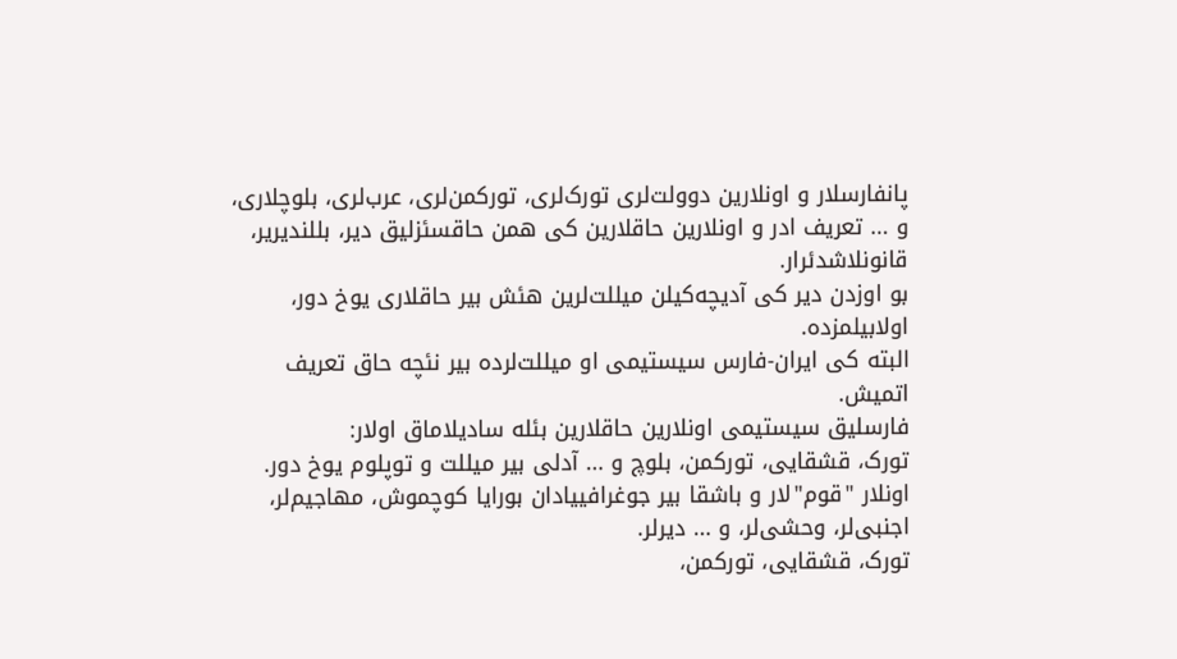پانفارسلار و اونلارین دوولت‌لری تورک‌لری، تورکمن‌لری، عرب‌لری، بلوچلاری، و ... تعریف ادر و اونلارین حاقلارین کی همن حاقسئزلیق دیر، بللندیریر، قانونلاشدئرار.
بو اوزدن دیر کی آدیچه‌کیلن میللت‌لرین هئش بیر حاقلاری یوخ دور، اولابیلمزده.
البته کی ایران-فارس سیستیمی او میللت‌لرده بیر نئچه حاق تعریف اتمیش.
فارسلیق سیستیمی اونلارین حاقلارین بئله سادیلاماق اولار:
تورک، قشقایی، تورکمن، بلوچ و ... آدلی بیر میللت و توپلوم یوخ دور. اونلار "قوم"لار و باشقا بیر جوغرافییادان بورایا کوچموش، مهاجیم‌لر، اجنبی‌لر، وحشی‌لر، و ... دیرلر.
تورک، قشقایی، تورکمن،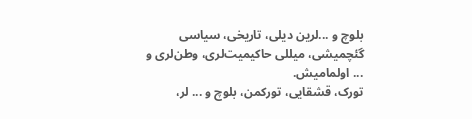بلوچ و ...لرین دیلی، تاریخی، سیاسی گئچمیشی، میللی حاکیمیت‌لری، وطن‌لری و ... اولمامیش.
تورک، قشقایی، تورکمن، بلوچ و ... لر،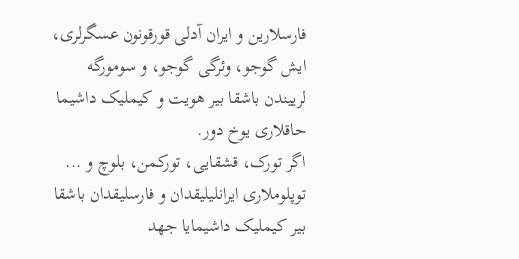فارسلارین و ایران آدلی قورقونون عسگرلری، ایش گوجو، وئرگی گوجو، و سومورگه لرییندن باشقا بیر هویت و کیملیک داشیما حاقلاری یوخ دور.
اگر تورک، قشقایی، تورکمن، بلوچ و ... توپلوملاری ایرانلیلیقدان و فارسلیقدان باشقا بیر کیملیک داشیمایا جهد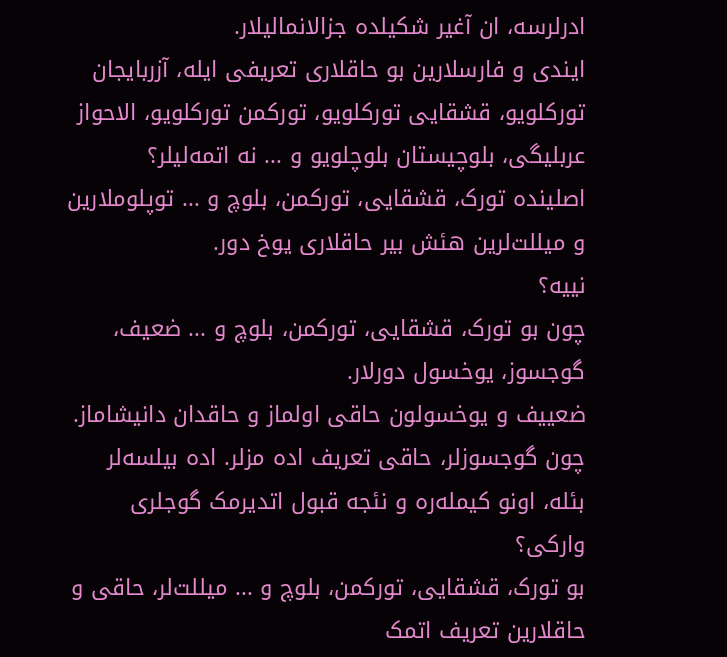ادرلرسه، ان آغیر شکیلده جزالانمالیلار.
ایندی و فارسلارین بو حاقلاری تعریفی ایله، آزربایجان تورکلویو، قشقایی تورکلویو، تورکمن تورکلویو، الاحواز عربلیگی، بلوچیستان بلوچلویو و ... نه اتمه‌لیلر؟
اصلینده تورک، قشقایی، تورکمن، بلوچ و ... توپلوملارین و میللت‌لرین هئش بیر حاقلاری یوخ دور.
نییه؟
چون بو تورک، قشقایی، تورکمن، بلوچ و ... ضعیف، گوجسوز، یوخسول دورلار.
ضعییف و یوخسولون حاقی اولماز و حاقدان دانیشاماز.
چون گوجسوزلر، حاقی تعریف اده مزلر. اده بیلسه‌لر بئله، اونو کیمله‌ره و نئجه قبول اتدیرمک گوجلری وارکی؟
بو تورک، قشقایی، تورکمن، بلوچ و ... میللت‌لر، حاقی و حاقلارین تعریف اتمک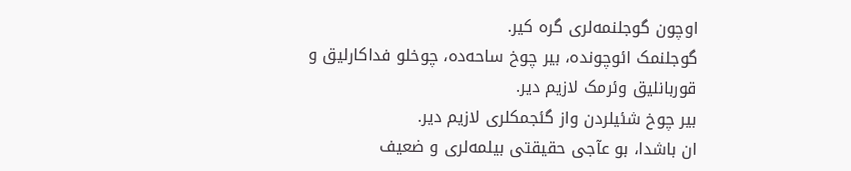اوچون گوجلنمه‌لری گره کیر.
گوجلنمک ائوچونده، بیر چوخ ساحه‌ده، چوخلو فداکارلیق و قوربانلیق وئرمک لازیم دیر.
بیر چوخ شئیلردن واز گئجمکلری لازیم دیر.
ان باشدا، بو عآجی حقیقتی بیلمه‌لری و ضعیف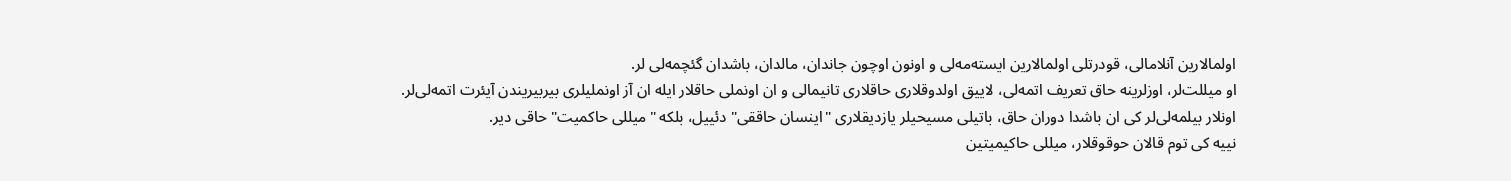اولمالارین آنلامالی، قودرتلی اولمالارین ایسته‌مه‌لی و اونون اوچون جاندان، مالدان، باشدان گئچمه‌لی لر.
او میللت‌لر، اوزلرینه حاق تعریف اتمه‌لی، لاییق اولدوقلاری حاقلاری تانیمالی و ان اونملی حاقلار ایله ان آز اونملیلری بیربیریندن آیئرت اتمه‌لی‌لر.
اونلار بیلمه‌لی‌لر کی ان باشدا دوران حاق، باتیلی مسیحیلر یازدیقلاری "اینسان حاققی" دئییل، بلکه "میللی حاکمیت" حاقی دیر.
نییه کی توم قالان حوقوقلار، میللی حاکیمیتین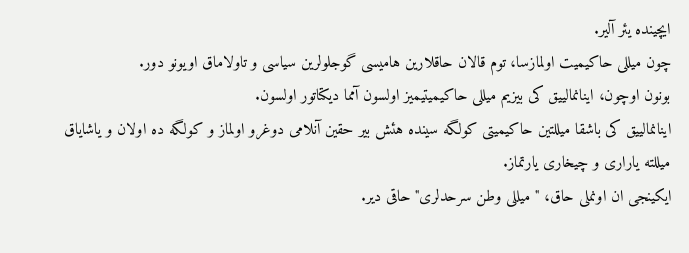ایچینده یئر آلیر.
چون میللی حاکیمیت اولمازسا، توم قالان حاقلارین هامیسی گوجلولرین سیاسی و تاولاماق اویونو دور.
بونون اوچون، اینانمالییق کی بیزیم میللی حاکیمیتیمیز اولسون آمما دیکتاتور اولسون.
اینانمالییق کی باشقا میللتین حاکیمیتی کولگه سینده هئش بیر حقین آنلامی دوغرو اولماز و کولگه ده اولان و یاشایاق میللته یاراری و چیخاری یارتماز.
ایکینجی ان اونملی حاق، "میللی وطن سرحدلری" حاقی دیر.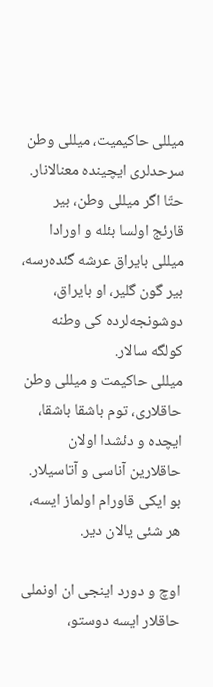میللی حاکیمیت، میللی وطن سرحدلری ایچینده معنالانار.
حتّا اگر میللی وطن، بیر قارئج اولسا بئله و اورادا میللی بایراق عرشه گئده‌رسه، بیر گون گلیر، او بایراق، دوشونجه‌لرده کی وطنه کولگه سالار.
میللی حاکیمت و میللی وطن حاقلاری، توم باشقا باشقا، ایچده و دئشدا اولان حاقلارین آناسی و آتاسیلار.
بو ایکی قاورام اولماز ایسه، هر شئی یالان دیر.

اوچ و دورد اینجی ان اونملی حاقلار ایسه دوستو،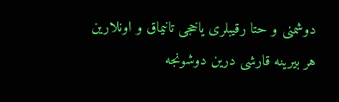دوشمنی و حتا رقیبلری یاخجی تانیماق و اونلارین هر بیرینه قارشی درین دوشونجه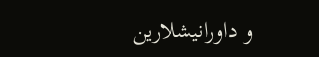و داورانیشلارین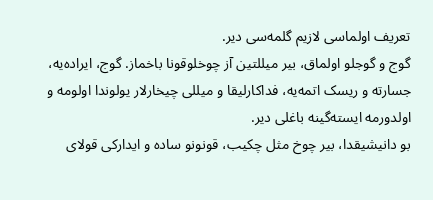تعریف اولماسی لازیم گلمه‌سی دیر.
گوج و گوجلو اولماق، بیر میللتین آز چوخلوقونا باخماز. گوج، ایراده‌یه، جسارته و ریسک اتمه‌یه، فداکارلیقا و میللی چیخارلار یولوندا اولومه و اولدورمه‌ ایسته‌گینه باغلی دیر.
بو دانیشیقدا، بیر چوخ مثل چکیب، قونونو ساده و ایدارکی قولای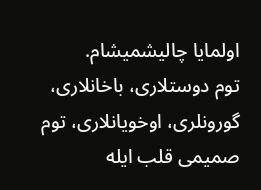اولمایا چالیشمیشام.
توم دوستلاری، باخانلاری، گورونلری، اوخویانلاری، توم صمیمی قلب ایله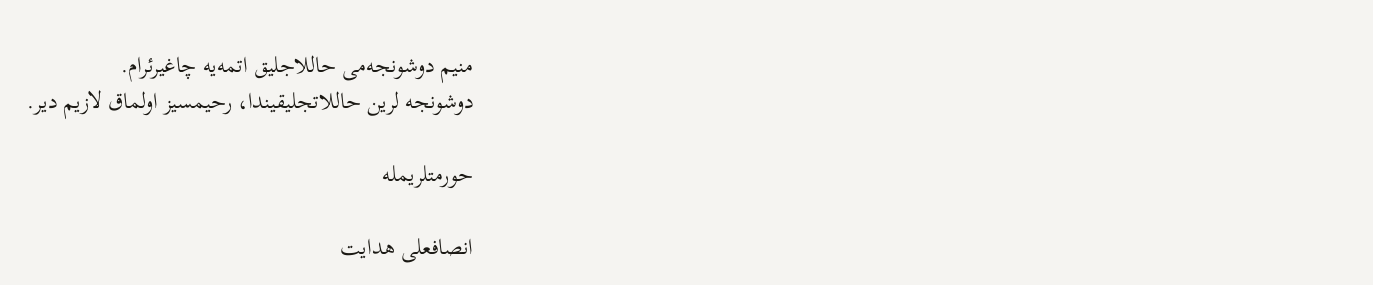منیم دوشونجه‌می حاللاجلیق اتمه‌یه چاغیرئرام.
دوشونجه لرین حاللاتجلیقیندا، رحیمسیز اولماق لازیم دیر.

حورمتلریمله

انصافعلی هدایت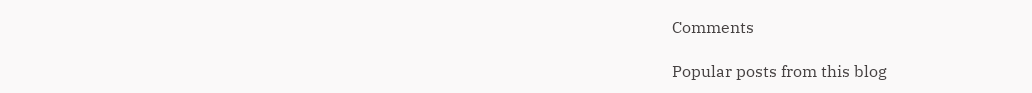Comments

Popular posts from this blog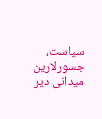سیاست، جسورلارین میدانی دیر